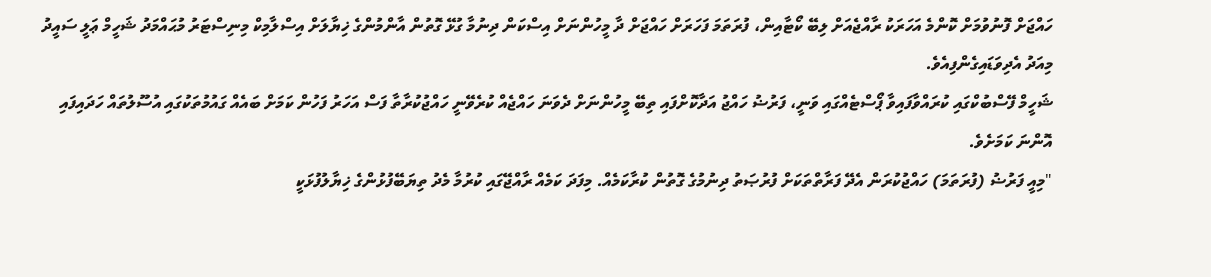ހައްޖަށް ފޮނުވުމަށް ކޮންމެ އަހަރަކު ރާއްޖެއަށް ލިބޭ ކޯޓާއިން، ފުރަތަމަ ފަހަރަށް ހައްޖަށް ދާ މީހުންނަށް އިސްކަން ދިނުމާ ގުޅޭ ގޮތުން އާންމުންގެ ޚިޔާލަށް އިސްލާމިކް މިނިސްޓަރު މުޙައްމަދު ޝަހީމް ޢަލީ ސައީދު މިއަދު އެދިވަޑައިގެންފިއެވެ.
ޝަހީމް ފޭސްބުކްގައި ކުރައްވާފައިވާ ޕޯސްޓެއްގައި ވަނީ، ފަރުޟު ހައްޖު އަދާކޮށްފައި ތިބޭ މީހުންނަށް ދެވަނަ ހައްޖެއް ކުރެވޭނީ ހައްޖުކުރާތާ ފަސް އަހަރު ފަހުން ކަމަށް ބައެއް ގައުމުތަކުގައި އުސޫލުތައް ހަދައިފައި އޮންނަ ކަމަށެވެ.
"މިއީ ފަރުޟު (ފުރަތަމަ) ހައްޖުކުރަން އެދޭ ފަރާތްތަކަށް ފުރުޞަތު ދިނުމުގެ ގޮތުން ކުރާކަމެއް. މިފަދަ ކަމެއް ރާއްޖޭގައި ކުރުމާ މެދު ތިޔަބޭފުޅުންގެ ޚިޔާލުފުޅަކީ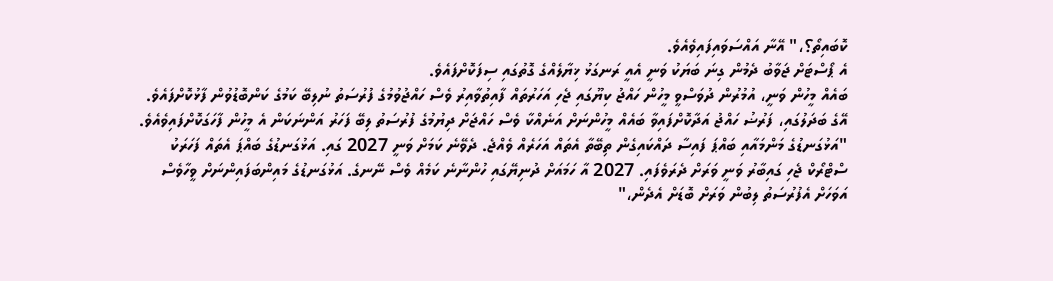ކޮބައިތޯ؟،" އޭނާ އައްސަވައިފައިވެއެވެ.
އެ ޕޯސްޓަށް ޖަވާބު ދެމުން ގިނަ ބަޔަކު ވަނީ އެއީ ރަނގަޅު ޚިޔާލެއްގެ ގޮތުގައި ސިފަކޮށްފައެވެ.
ބައެއް މީހުން ވަނީ، އުމުރުން ދުވަސްވީ މީހުން ހައްޖު ކިޔޫގައި ޖެހި އަހަރުތައް ފާއިތުވާއިރު ވެސް ހައްޖުވުމުގެ ފުރުސަތު ނުލިބޭ ކަމުގެ ކަންބޮޑުވުން ފާޅުކޮށްފައެވެ. އޭގެ ބަދަލުގައި، ފަރުޟު ހައްޖު އަދާކޮށްފައިވާ ބައެއް މީހުންނަށް އަނެއްކާ ވެސް ހައްޖަށް ދިޔުމުގެ ފުރުސަތު ލިބޭ ފަހަރު އަންނަކަން އެ މީހުން ފާހަގަކޮށްފައިވެއެވެ.
"އަޅުގަނޑުގެ މަންމައާއި ބައްޕަ ފައިސާ ދައްކައިގެން ތިބޭތާ އެތައް އަހަރެއް ވެއްޖެ. ދެވޭނެ ކަމަށް ވަނީ 2027 ގައި. އަޅުގަނޑުގެ ބައްޕަ އެތައް ފަހަރަކު ސްޓްރޯކް ޖެހި ގައިބާރު ވަނީ ވަރަށް ދެރަވެފައި. 2027 އާ ހަމައަށް ދުނިޔޭގައި ހުންނާނެ ކަމެއް ވެސް ނޭނގެ. އަޅުގަނޑުގެ މައިންބަފައިންނަށް ވީހާވެސް އަވަހަށް އެފުރުސަތު ލިބުން ވަރަށް ބޮޑަށް އެދެން،"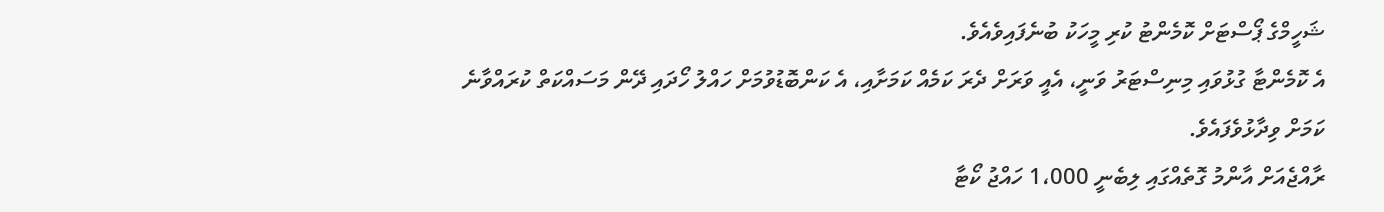ޝަހީމްގެ ޕޯސްޓަށް ކޮމެންޓު ކުރި މީހަކު ބުނެފައިވެއެވެ.
އެ ކޮމެންޓާ ގުޅުވައި މިނިސްޓަރު ވަނީ، އެއީ ވަރަށް ދެރަ ކަމެއް ކަމަށާއި، އެ ކަންބޮޑުވުމަށް ހައްލު ހޯދައި ދޭން މަސައްކަތް ކުރައްވާނެ ކަމަށް ވިދާޅުވެފައެވެ.
ރާއްޖެއަށް އާންމު ގޮތެއްގައި ލިބެނީ 1،000 ހައްޖު ކޯޓާ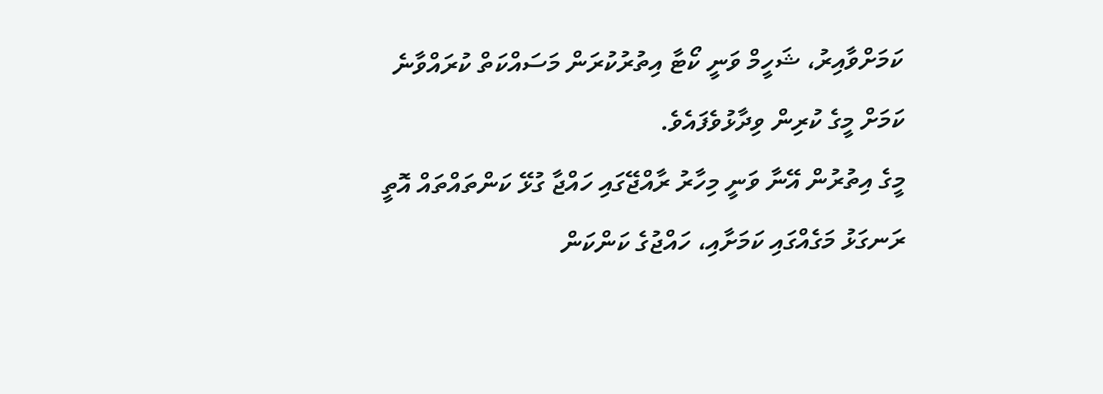ކަމަށްވާއިރު، ޝަހީމް ވަނީ ކޯޓާ އިތުރުކުރަން މަސައްކަތް ކުރައްވާނެ ކަމަށް މީގެ ކުރިން ވިދާޅުވެފައެވެ.
މީގެ އިތުރުން އޭނާ ވަނީ މިހާރު ރާއްޖޭގައި ހައްޖާ ގުޅޭ ކަންތައްތައް އޮތީ ރަނގަޅު މަގެއްގައި ކަމަށާއި، ހައްޖުގެ ކަންކަން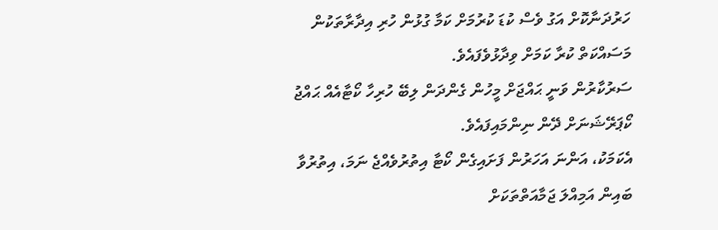ހަރުދަނާކޮށް އަގު ވެސް ކުޑަ ކުރުމަށް ކަމާ ގުޅުން ހުރި އިދާރާތަކުން މަސައްކަތް ކުރާ ކަމަށް ވިދާޅުވެފައެވެ.
ސަރުކާރުން ވަނީ ޙައްޖަށް މީހުން ގެންދަން ލިބޭ ހުރިހާ ކޯޓާއެއް ޙައްޖު ކޯޕަރޭޝަނަށް ދޭން ނިންމައިފައެވެ.
އެކަމަކު، އަންނަ އަހަރުން ފަށައިގެން ކޯޓާ އިތުރުވެއްޖެ ނަމަ، އިތުރުވާ ބައިން އަމިއްލަ ޖަމާއަތްތަކަށް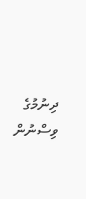ދިނުމުގެ ވިސްނުން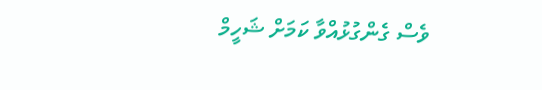ވެސް ގެންގުޅުއްވާ ކަމަށް ޝަހީމް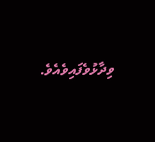ވިދާޅުވެފައިވެއެވެ.